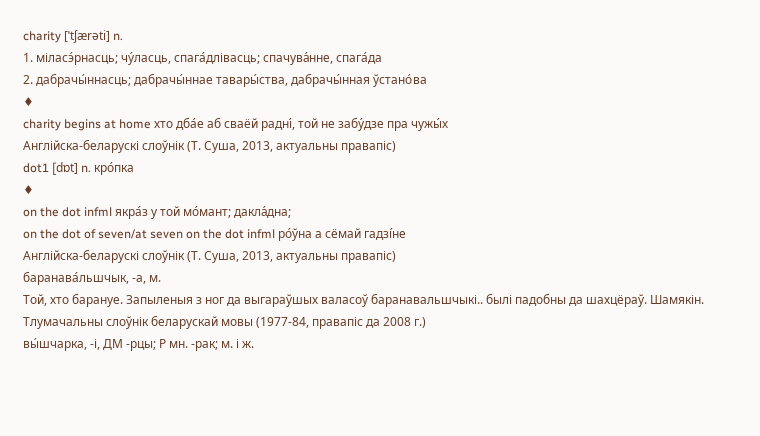charity [ˈtʃærəti] n.
1. міласэ́рнасць; чу́ласць, спага́длівасць; спачува́нне, спага́да
2. дабрачы́ннасць; дабрачы́ннае тавары́ства, дабрачы́нная ўстано́ва
♦
charity begins at home хто дба́е аб сваёй радні́, той не забу́дзе пра чужы́х
Англійска-беларускі слоўнік (Т. Суша, 2013, актуальны правапіс)
dot1 [dɒt] n. кро́пка
♦
on the dot infml якра́з у той мо́мант; дакла́дна;
on the dot of seven/at seven on the dot infml ро́ўна а сёмай гадзі́не
Англійска-беларускі слоўнік (Т. Суша, 2013, актуальны правапіс)
баранава́льшчык, ‑а, м.
Той, хто барануе. Запыленыя з ног да выгараўшых валасоў баранавальшчыкі.. былі падобны да шахцёраў. Шамякін.
Тлумачальны слоўнік беларускай мовы (1977-84, правапіс да 2008 г.)
вы́шчарка, ‑і, ДМ ‑рцы; Р мн. ‑рак; м. і ж.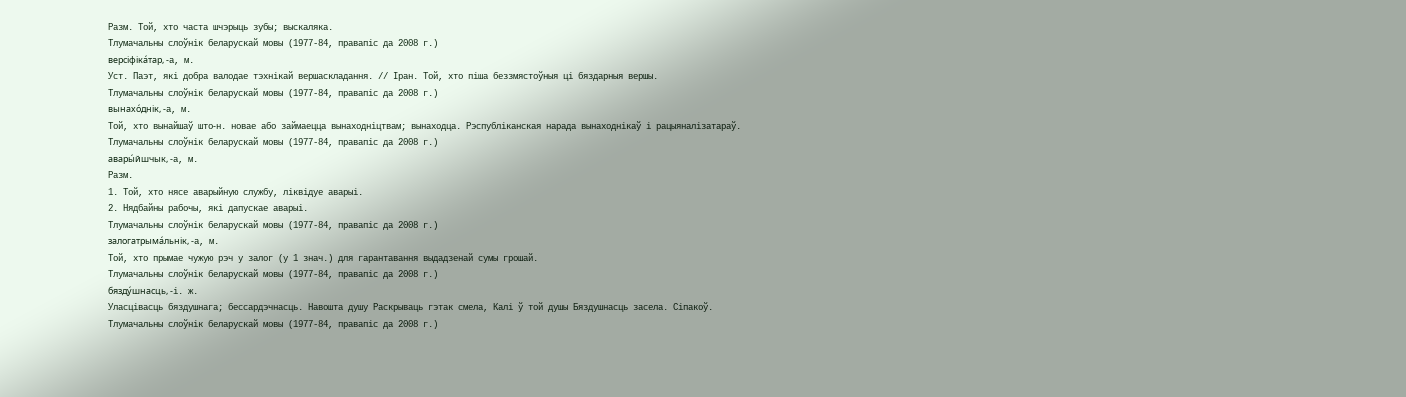Разм. Той, хто часта шчэрыць зубы; выскаляка.
Тлумачальны слоўнік беларускай мовы (1977-84, правапіс да 2008 г.)
версіфіка́тар, ‑а, м.
Уст. Паэт, які добра валодае тэхнікай вершаскладання. // Іран. Той, хто піша беззмястоўныя ці бяздарныя вершы.
Тлумачальны слоўнік беларускай мовы (1977-84, правапіс да 2008 г.)
вынахо́днік, ‑а, м.
Той, хто вынайшаў што‑н. новае або займаецца вынаходніцтвам; вынаходца. Рэспубліканская нарада вынаходнікаў і рацыяналізатараў.
Тлумачальны слоўнік беларускай мовы (1977-84, правапіс да 2008 г.)
авары́йшчык, ‑а, м.
Разм.
1. Той, хто нясе аварыйную службу, ліквідуе аварыі.
2. Нядбайны рабочы, які дапускае аварыі.
Тлумачальны слоўнік беларускай мовы (1977-84, правапіс да 2008 г.)
залогатрыма́льнік, ‑а, м.
Той, хто прымае чужую рэч у залог (у 1 знач.) для гарантавання выдадзенай сумы грошай.
Тлумачальны слоўнік беларускай мовы (1977-84, правапіс да 2008 г.)
бязду́шнасць, ‑і. ж.
Уласцівасць бяздушнага; бессардэчнасць. Навошта душу Раскрываць гэтак смела, Калі ў той душы Бяздушнасць засела. Сіпакоў.
Тлумачальны слоўнік беларускай мовы (1977-84, правапіс да 2008 г.)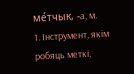ме́тчык, ‑а, м.
1. Інструмент, якім робяць меткі,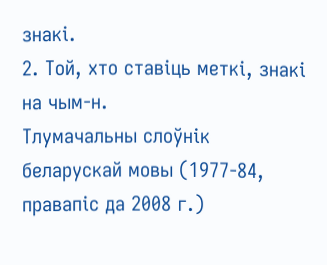знакі.
2. Той, хто ставіць меткі, знакі на чым‑н.
Тлумачальны слоўнік беларускай мовы (1977-84, правапіс да 2008 г.)